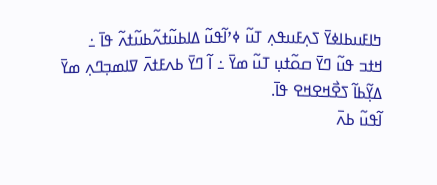ߤߊߓߎߕߊߦߌ߫ ߖߍ߲ߓߎߟߍ߲ ߠߎ߬ ߦߴߊ߬ߟߎ߬ ߡߊߕߎ߬ߙߍ߬ߕߎ߬ߙߍ߬ ߟߊ߫ ߸
ߞߙߏ ߟߎ߬ ߣߌ߫ ߛߋ߬ߙߎ߲ ߠߎ߬ ߘߌ߫ ߸ ߊ߬ ߣߌ߫ ߕߍߓߙߍ߫ ߜߊߘߏ߲ߣߍ߲ ߘߌ߫ ߡߌ߲߬ߕߊ߬ ߖߐ߯ߞߐߞߐ ߟߊ߫.
ߊ߬ߟߎ߬ ߕߍ߫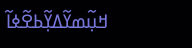ߞߎ߲߬ߘߌ߬ߡߌ߲߬ߕߐ߬ߦߊ߬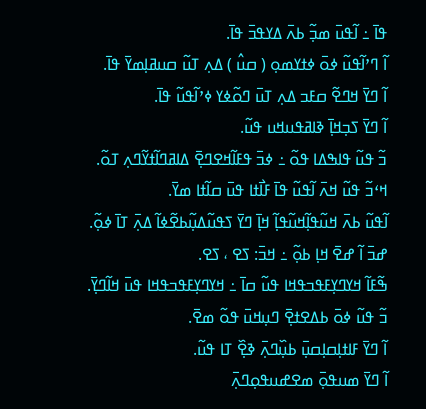ߟߊ߫ ߸ ߊ߬ߟߎ߫ ߘߏ߲߬ ߕߍ߫ ߡߌߟߏ߫ ߟߊ߫.
ߊ߬ ߣߴߊ߬ߟߎ߬ ߦߋ߫ ߦߙߌߘߋ߲ ( ߛߎ߮ ) ߡߍ߲ ߠߎ߬ ߛߎߥߊ߲ߘߌ߫ ߟߊ߫.
ߊ߬ ߣߌ߫ ߞߣߐ߬ ߛߓߏ ߡߍ߲ ߠߎ߫ ߣߋ߬ߦߌ ߦߴߊ߬ߟߎ߬ ߟߊ߫.
ߊ߬ ߣߌ߫ ߖߏ߲ߞߊ߲߫ ߢߊߥߟߎߞߎ ߟߎ߬.
ߏ߬ ߟߎ߬ ߟߊߒߡߊ ߟߋ߬ ߸ ߦߏ߫ ߟߓߊ߬ߞߐߣߐ߲߫ ߡߊߥߣߊ߬ߙߌ߬ߣߍ߲ ߠߋ߬.
ߞߵߏ߬ ߟߎ߬ ߞߍ߫ ߊ߬ߟߎ߬ ߟߊ߫ ߓߊ߯ߙߊ ߟߎ߫ ߛߊ߬ߙߊ ߘߌ߫.
ߊ߬ߟߎ߬ ߕߍ߫ ߞߎ߬ߟߊ߲߬ߞߎ߬ߟߊ߲߬ ߞߊ߲߫ ߣߌ߫ ߖߟߎ߬ߡߎ߲߬ߕߐ߬ߦߊ߬ ߡߍ߲߫ ߠߊ߫ ߦߋ߲߬.
ߝߏ߫ ߊ߬ ߝߐ߫ ߞߊ߲ ߕߋ߲߬ ߸ ߞߏ߫: ߖߐ ، ߖߐ.
ߒ߬ߓߊ߬ ߞߌߣߌ߲ߓߟߏߟߞߊ ߟߎ߬ ߛߊ߫ ߸ ߞߌߣߌ߲ߓߟߏߟߞߊ ߟߎ߫ ߞߊ߬ߣߌ߲߫.
ߏ߬ ߟߎ߬ ߦߋ߫ ߕߡߐߙߐ߲߫ ߣߎ߲ߞߎ߫ ߟߋ߬ ߘߐ߫.
ߊ߬ ߣߌ߫ ߓߊߙߊ߲ߛߊ߲ߛߎ߲߫ ߕߎ߲߰ߣߍ߲߫ ߢߐ߲߰ ߠߊ ߟߎ߬.
ߊ߬ ߣߌ߫ ߘߎߟߋ߲߫ ߘߐߝߎߟߋ߲ߣߍ߲߫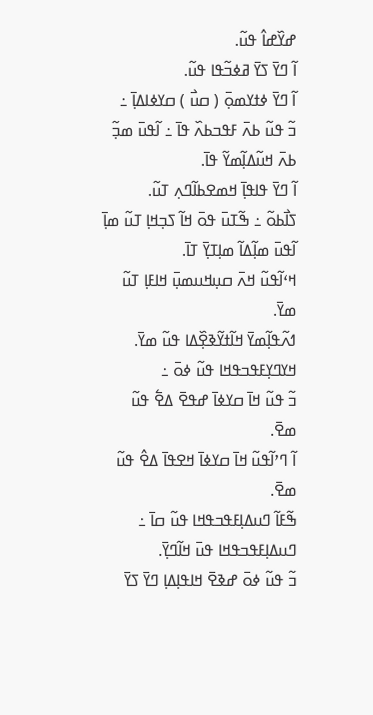ߝߌ߰ߝߊ߮ ߟߎ߬.
ߊ߬ ߣߌ߫ ߖߌ߫ ߥߦߏ߬ߟߊ ߟߎ߬.
ߊ߬ ߣߌ߫ ߦߙߌߘߋ߲߫ ( ߛߎ߯ ) ߛߌߦߊߡߊ߲߫ ߸
ߏ߬ ߟߎ߬ ߕߍ߫ ߓߟߏߕߍ߰ ߟߊ߫ ߸ ߊ߬ߟߎ߫ ߘߏ߲߬ ߕߍ߫ ߞߎ߬ߡߊ߲߬ߘߌ߬ ߟߊ߫.
ߊ߬ ߣߌ߫ ߟߊߟߊ߲߫ ߞߘߐߕߊ߬ߣߍ߲ ߠߎ߬.
ߖߊ߯ߕߋ߬ ߸ ߒ߬ߠߎ߫ ߟߋ߫ ߞߊ߬ ߖߏ߲ߞߊ߲ ߠߎ߬ ߘߊ߲߫ ߊ߬ߟߎ߫ ߘߊ߲߬ߡߊ߬ ߘߊ߲ߠߌ߲߫ ߠߊ߫.
ߞߵߊ߬ߟߎ߬ ߞߍ߫ ߛߎ߲ߞߎߘߎ߲߫ ߞߊߓߊ߲ ߠߎ߬ ߘߌ߫.
ߗߍ߬ߟߊ߲߬ߘߌ߫ ߞߊ߬ߙߌ߬ߢߐ߲߰ߡߊ ߟߎ߬ ߘߌ߫.
ߞߌߣߌ߲ߓߟߏߟߞߊ ߟߎ߬ ߦߋ߫ ߸
ߏ߬ ߟߎ߬ ߞߊ߫ ߛߌߦߊ߫ ߝߟߐ߫ ߡߐ߱ ߟߎ߬ ߘߐ߫.
ߊ߬ ߣߴߊ߬ߟߎ߬ ߞߊ߫ ߛߌߦߊ߫ ߞߐߟߊ߫ ߡߐ߮ ߟߎ߬ ߘߐ߫.
ߒ߬ߓߊ߬ ߣߎߡߊ߲ߓߟߏߟߞߊ ߟߎ߬ ߛߊ߫ ߸ ߣߎߡߊ߲ߓߟߏߟߞߊ ߟߎ߫ ߞߊ߬ߣߌ߲߫.
ߏ߬ ߟߎ߬ ߦߋ߫ ߝߢߐ߫ ߞߊߟߊ߲ߡߊ߲ ߣߌ߫ ߖߌ߫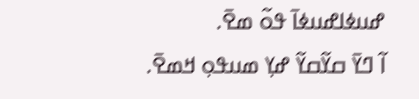ߝߎߦߊߝߎߦߊ߫ ߟߋ߬ ߘߐ߫.
ߊ߬ ߣߌ߫ ߛߌ߬ߛߌ߬ ߝߌ߲ ߘߎߟߋ߲ ߞߘߐ߫.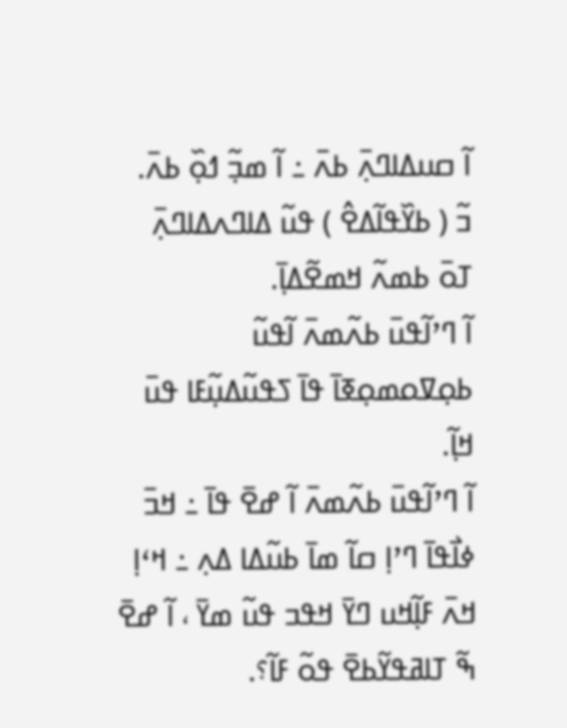ߊ߬ ߛߎߡߊߣߍ߲߫ ߕߍ߫ ߸ ߊ߬ ߘߏ߲߬ ߗߋ߲߰ ߕߍ߫.
ߏ߬ ( ߕߌ߰ߟߊ߬ߡߐ߮ ) ߟߎ߬ ߡߊߣߍߡߊߣߍ߲߫ ߠߋ߫ ߕߘߍ߬ ߞߘߐ߬ߡߊ߲߫.
ߊ߬ ߣߴߊ߬ߟߎ߫ ߕߍ߬ߘߍ߫ ߊ߬ߟߎ߬ ߕߋ߲ߜߋߘߋ߲ߧߊ߫ ߟߊ߫ ߖߟߎ߬ߡߎ߲߬ߓߊ ߟߎ߫ ߞߊ߲߬.
ߊ߬ ߣߴߊ߬ߟߎ߫ ߕߍ߬ߘߍ߫ ߊ߬ ߝߐ߫ ߟߊ߫ ߸ ߞߏ߫ ߦߊ߯ߟߊ߫ ߣߴߊ߲ ߛߊ߬ ߘߊ߫ ߕߎ߬ߡߊ ߡߍ߲ ߸ ߞߵߊ߲ ߞߍ߫ ߓߊ߲߬ߞߎ ߣߌ߫ ߞߟߏ ߟߎ߬ ߘߌ߫ ، ߊ߬ ߝߐ߫ ߒ߬ ߠߊߥߟߌ߬ߕߐ߫ ߟߋ߬ ߓߊ߬؟.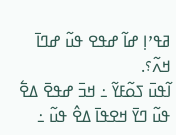ߥߟߴߊ߲ ߝߊ߬ ߝߟߐ ߟߎ߬ ߝߣߊ߫ ߞߍ߬؟.
ߊ߬ߟߎ߫ ߖߋ߬ߓߌ߬ ߸ ߞߏ߫ ߝߟߐ߫ ߡߐ߱ ߟߎ߬ ߣߌ߫ ߞߐߟߊ߫ ߡߐ߮ ߟߎ߬ ߸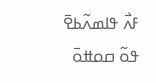ߓߍ߯ ߟߊߘߍ߬ߕߐ߫ ߟߋ߬ ߛߋߚߋ߫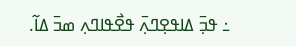߸ ߟߏ߲߫ ߡߊߟߐ߲ߣߍ߲߫ ߟߐ߯ߟߊߣߍ߲ ߘߏ߫ ߡߊ߬.